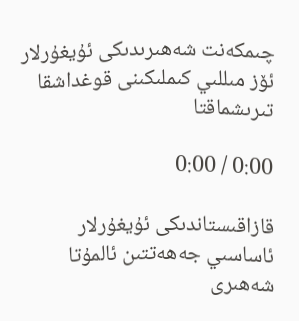چىمكەنت شەھىرىدىكى ئۇيغۇرلار ئۆز مىللىي كىملىكىنى قوغداشقا تىرىشماقتا

0:00 / 0:00

قازاقىستاندىكى ئۇيغۇرلار ئاساسىي جەھەتتىن ئالمۇتا شەھىرى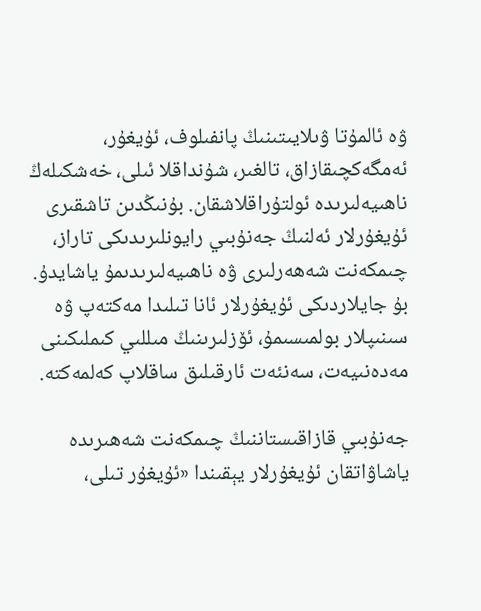ۋە ئالمۇتا ۋىلايىتىنىڭ پانفىلوف، ئۇيغۇر، ئەمگەكچىقازاق، تالغىر، شۇنداقلا ئىلى، خەشكىلەڭ ناھىيەلىرىدە ئولتۇراقلاشقان. بۇنىڭدىن تاشقىرى ئۇيغۇرلار ئەلنىڭ جەنۇبىي رايونلىرىدىكى تاراز، چىمكەنت شەھەرلىرى ۋە ناھىيەلىرىدىمۇ ياشايدۇ. بۇ جايلاردىكى ئۇيغۇرلار ئانا تىلىدا مەكتەپ ۋە سىنىپلار بولمىسىمۇ، ئۆزلىرىنىڭ مىللىي كىملىكىنى مەدەنىيەت، سەنئەت ئارقىلىق ساقلاپ كەلمەكتە.

جەنۇبىي قازاقىستاننىڭ چىمكەنت شەھىرىدە ياشاۋاتقان ئۇيغۇرلار يېقىندا «ئۇيغۇر تىلى،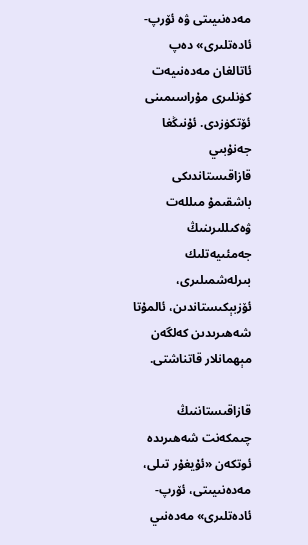مەدەنىيىتى ۋە ئۆرپ-ئادەتلىرى» دەپ ئاتالغان مەدەنىيەت كۈنلىرى مۇراسىمىنى ئۆتكۈزدى. ئۇنىڭغا جەنۇبىي قازاقىستاندىكى باشقىمۇ مىللەت ۋەكىللىرىنىڭ جەمئىيەتلىك بىرلەشمىلىرى، ئۆزبېكىستاندىن، ئالمۇتا شەھىرىدىن كەلگەن مېھمانلار قاتناشتى.

قازاقىستاننىڭ چىمكەنت شەھىرىدە ئوتكەن «ئۇيغۇر تىلى، مەدەنىيىتى، ئۆرپ-ئادەتلىرى» مەدەنىي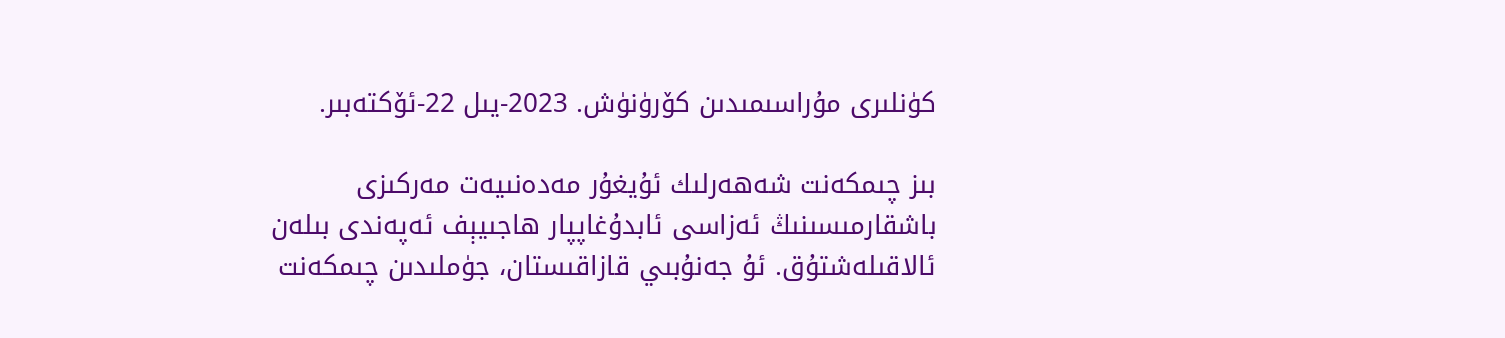كۈنلىرى مۇراسىمىدىن كۆرۈنۈش. 2023-يىل 22-ئۆكتەبىر.

بىز چىمكەنت شەھەرلىك ئۇيغۇر مەدەنىيەت مەركىزى باشقارمىسىنىڭ ئەزاسى ئابدۇغاپپار ھاجىيېف ئەپەندى بىلەن ئالاقىلەشتۇق. ئۇ جەنۇبىي قازاقىستان، جۈملىدىن چىمكەنت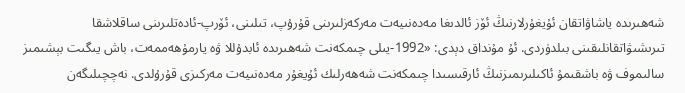شەھىرىدە ياشاۋاتقان ئۇيغۇرلارنىڭ ئۆز ئالدىغا مەدەنىيەت مەركەزلىرىنى قۇرۇپ، تىلىنى، ئۆرپ-ئادەتلىرىنى ساقلاشقا تىرىشىۋاتقانلىقىنى بىلدۈردى. ئۇ مۇنداق دېدى: «1992-يىلى چىمكەنت شەھىرىدە ئابدۇللا ۋە يارمۇھەممەت، باش يىگىت بېشىمىز سالىموف ۋە باشقىمۇ ئاكىلىرىمىزنىڭ ئارقىسىدا چىمكەنت شەھەرلىك ئۇيغۇر مەدەنىيەت مەركىزى قۇرۇلدى. نەچچىلىگەن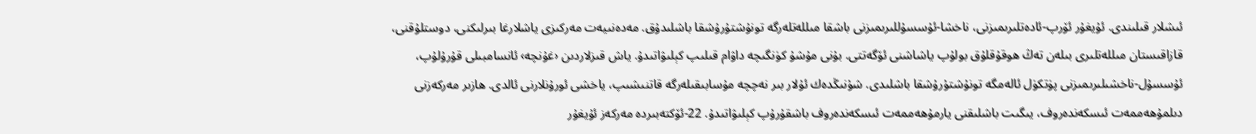ئىشلار قىلىندى. ئۇيغۇر ئۆرپ-ئادەتلىرىمىزنى، ناخشا-ئۇسسۇللىرىمىزنى باشقا مىللەتلەرگە تونۇشتۇرۇشقا باشلىدۇق. مەدەنىيەت مەركىزى ياشلارغا بىرلىكنى، دوستلۇقنى، قازاقىستان مىللەتلىرى بىلەن تەڭ ھوقۇقلۇق بولۇپ ياشاشنى ئۆگەتتى. بۇنى مۇشۇ كۈنگىچە داۋام قىلىپ كېلىۋاتىدۇ. ياش قىزلاردىن ‹غۇنچە› ئانسامبىلى قۇرۇلۇپ، ئۇسسۇل-ناخشىلىرىمىزنى پۈتكۈل ئالەمگە تونۇشتۇرۇشقا باشلىدى. شۇنىڭدەك ئۇلار بىر نەچچە مۇسابىقىلەرگە قاتنىشىپ، ياخشى ئورۇنلارنى ئالدى. ھازىر مەركەزنى دىلمۇھەممەت ئىسكەندەروف، يىگىت باشلىقنى يارمۇھەممەت ئىسكەندەروف باشقۇرۇپ كېلىۋاتىدۇ. 22-ئۆكتەبىردە مەركەز ئۇيغۇر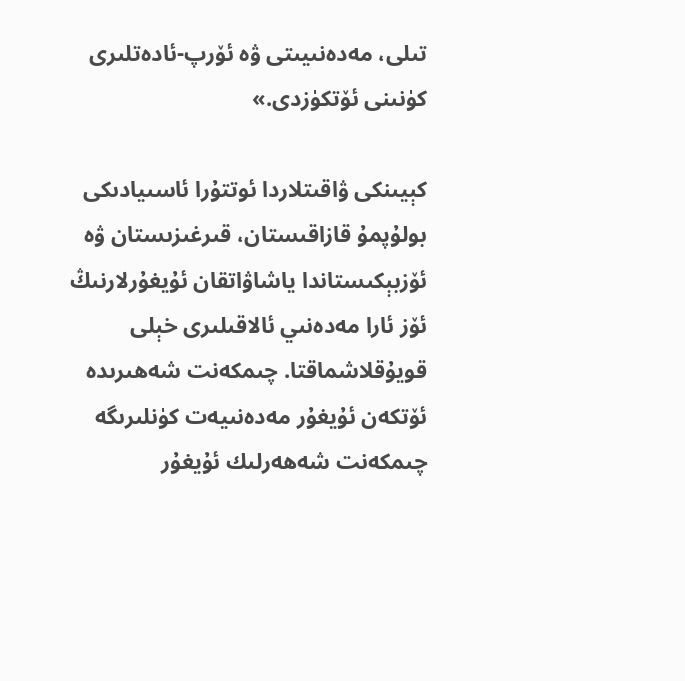تىلى، مەدەنىيىتى ۋە ئۆرپ-ئادەتلىرى كۈنىنى ئۆتكۈزدى.»

كېيىنكى ۋاقىتلاردا ئوتتۇرا ئاسىيادىكى بولۇپمۇ قازاقىستان، قىرغىزىستان ۋە ئۆزبېكىستاندا ياشاۋاتقان ئۇيغۇرلارنىڭ ئۆز ئارا مەدەنىي ئالاقىلىرى خېلى قويۇقلاشماقتا. چىمكەنت شەھىرىدە ئۆتكەن ئۇيغۇر مەدەنىيەت كۈنلىرىگە چىمكەنت شەھەرلىك ئۇيغۇر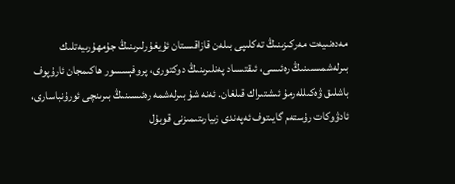مەدەنىيەت مەركىزىنىڭ تەكلىپى بىلەن قازاقىستان ئۇيغۇرلىرىنىڭ جۇمھۇرىيەتلىك بىرلەشمىسىنىڭ رەئىسى، ئىقتىساد پەنلىرىنىڭ دوكتورى، پروفېسسور ھاكىمجان ئارۇپوف باشلىق ۋەكىللەرمۇ ئىشتىراك قىلغان. ئەنە شۇ بىرلەشمە رەئىسىنىڭ بىرىنچى ئورۇنباسارى، ئادۋوكات رۇستەم گايىتوف ئەپەندى زىيارىتىمىزنى قوبۇل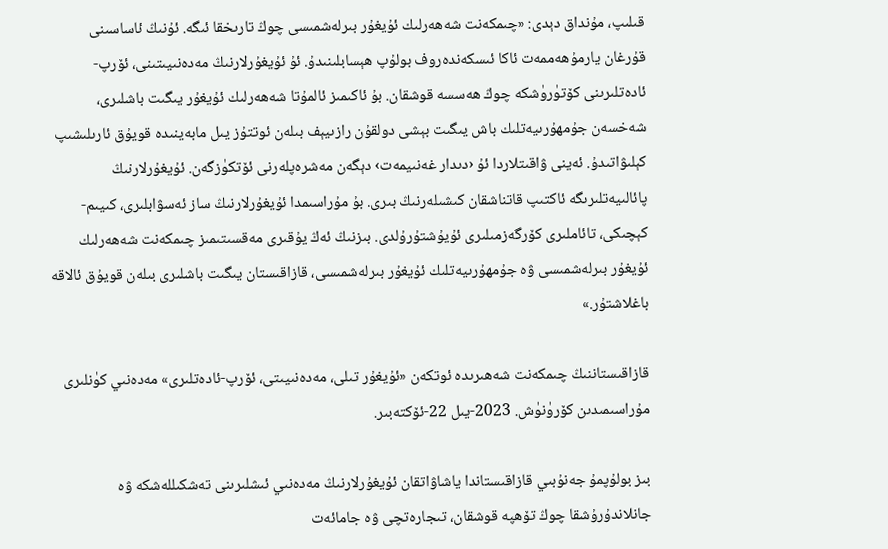قىلىپ، مۇنداق دېدى: «چىمكەنت شەھەرلىك ئۇيغۇر بىرلەشمىسى چوڭ تارىخقا ئىگە. ئۇنىڭ ئاساسىنى قۇرغان يارمۇھەممەت ئاكا ئىسكەندەروف بولۇپ ھېسابلىنىدۇ. ئۇ ئۇيغۇرلارنىڭ مەدەنىيىتىنى، ئۆرپ-ئادەتلىرىنى كۆتۈرۈشكە چوڭ ھەسسە قوشقان. بۇ ئاكىمىز ئالمۇتا شەھەرلىك ئۇيغۇر يىگىت باشلىرى، شەخسەن جۇمھۇرىيەتلىك باش يىگىت بېشى دولقۇن رازىيېف بىلەن ئوتتۇز يىل مابەينىدە قويۇق ئارىلىشىپ كېلىۋاتىدۇ. ئەينى ۋاقىتلاردا ئۇ ‹دىدار غەنىيمەت› دېگەن مەشرەپلەرنى ئۆتكۈزگەن. ئۇيغۇرلارنىڭ پائالىيەتلىرىگە ئاكتىپ قاتناشقان كىشىلەرنىڭ بىرى. بۇ مۇراسىمدا ئۇيغۇرلارنىڭ ساز ئەسۋابلىرى، كىيىم-كېچىكى، تائاملىرى كۆرگەزمىلىرى ئۇيۇشتۇرۇلدى. بىزنىڭ ئەڭ يۇقىرى مەقسىتىمىز چىمكەنت شەھەرلىك ئۇيغۇر بىرلەشمىسى ۋە جۇمھۇرىيەتلىك ئۇيغۇر بىرلەشمىسى، قازاقىستان يىگىت باشلىرى بىلەن قويۇق ئالاقە باغلاشتۇر.»

قازاقىستاننىڭ چىمكەنت شەھىرىدە ئوتكەن «ئۇيغۇر تىلى، مەدەنىيىتى، ئۆرپ-ئادەتلىرى» مەدەنىي كۈنلىرى مۇراسىمىدىن كۆرۈنۈش. 2023-يىل 22-ئۆكتەبىر.

بىز بولۇپمۇ جەنۇبىي قازاقىستاندا ياشاۋاتقان ئۇيغۇرلارنىڭ مەدەنىي ئىشلىرىنى تەشكىللەشكە ۋە جانلاندۇرۇشقا چوڭ تۆھپە قوشقان، تىجارەتچى ۋە جامائەت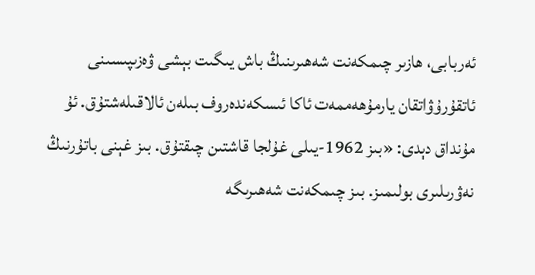ئەربابى، ھازىر چىمكەنت شەھىرىنىڭ باش يىگىت بېشى ۋەزىپىسىنى ئاتقۇرۇۋاتقان يارمۇھەممەت ئاكا ئىسكەندەروف بىلەن ئالاقىلەشتۇق. ئۇ مۇنداق دېدى: «بىز 1962-يىلى غۇلجا قاشتىن چىقتۇق. بىز غېنى باتۇرنىڭ نەۋرىلىرى بولىمىز. بىز چىمكەنت شەھىرىگە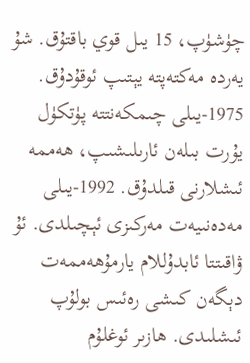چۈشۈپ، 15 يىل قوي باقتۇق. شۇ يەردە مەكتەپتە يېتىپ ئوقۇدۇق. 1975-يىلى چىمكەنتتە پۈتكۈل يۇرت بىلەن ئارىلىشىپ، ھەممە ئىشلارنى قىلدۇق. 1992-يىلى مەدەنىيەت مەركىزى ئېچىلدى. ئۇ ۋاقىتتا ئابدۇللام يارمۇھەممەت دېگەن كىشى رەئىس بولۇپ ئىشلىدى. ھازىر ئوغلۇم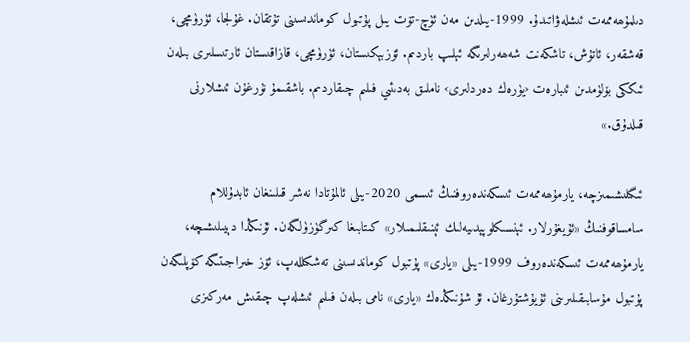دىلمۇھەممەت ئىشلەۋاتىدۇ. 1999-يىلدىن مەن ئۈچ-تۆت يىل پۇتبول كوماندىسىنى تۇتقان. غۇلجا، ئۈرۈمچى، قەشقەر، ئاتۇش، تاشكەنت شەھەرلىرىگە ئېلىپ باردىم. ئۆزبېكىستان، ئۈرۈمچى، قازاقىستان ئارتىسلىرى بىلەن ئىككى بۆلۈمدىن ئىبارەت ‹يۈرەك دەردلىرى› ناملىق بەدىئىي فىلىم چىقاردىم. باشقىمۇ نۇرغۇن ئىشلارنى قىلدۇق.»

ئىگىلىشىمىزچە، يارمۇھەممەت ئىسكەندەروفنىڭ ئىسمى 2020-يىلى ئالمۇتادا نەشر قىلىنغان ئابدۇللام سامساقوفنىڭ «ئۇيغۇرلار. ئېنسىكلوپېدىيەلىك ئېنىقلىمىلار» كىتابىغا كىرگۈزۈلگەن. ئۇنىڭدا دېيىلىشىچە، يارمۇھەممەت ئىسكەندەروف 1999-يىلى «يارى» پۇتبول كوماندىسىنى تەشكىللەپ، ئۆز خىراجىتىگە كۆپلىگەن پۇتبول مۇسابىقىلىرىنى ئۇيۇشتۇرغان. ئۇ شۇنىڭدەك «يارى» نامى بىلەن فىلىم ئىشلەپ چىقىش مەركىزى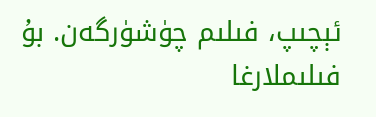ئېچىپ، فىلىم چۈشۈرگەن. بۇ فىلىملارغا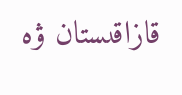قازاقىستان ۋە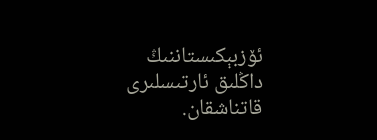ئۆزبېكىستاننىڭ داڭلىق ئارتىسلىرى قاتناشقان.